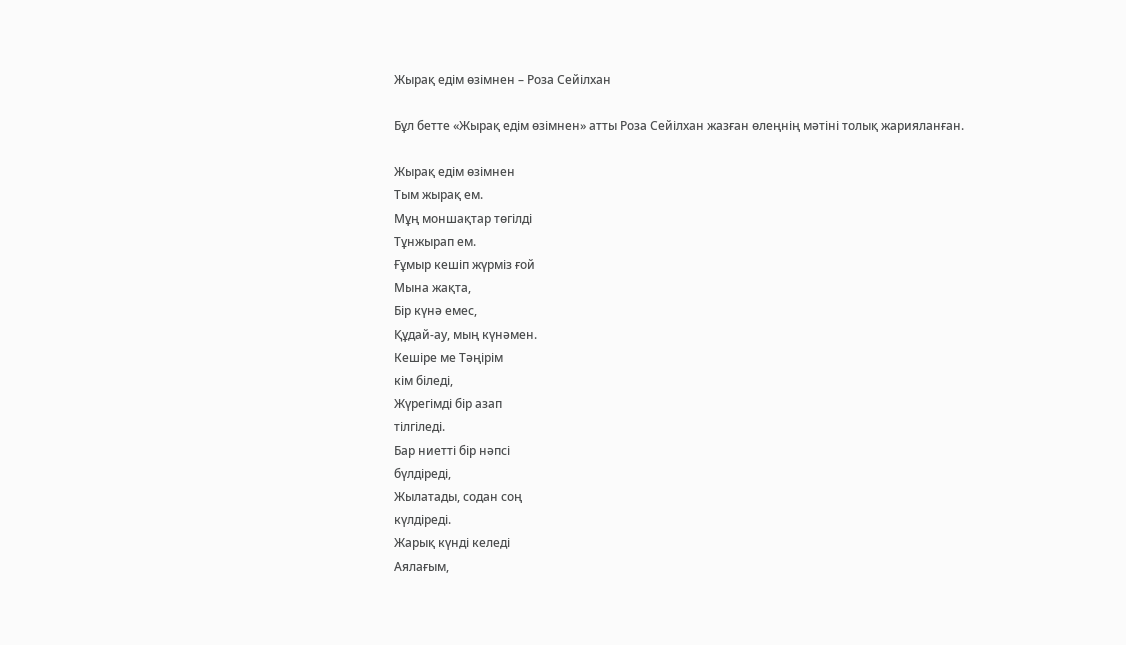Жырақ едім өзімнен – Роза Сейілхан

Бұл бетте «Жырақ едім өзімнен» атты Роза Сейілхан жазған өлеңнің мәтіні толық жарияланған.

Жырақ едім өзімнен
Тым жырақ ем.
Мұң моншақтар төгілді
Тұнжырап ем.
Ғұмыр кешіп жүрміз ғой
Мына жақта,
Бір күнә емес,
Құдай-ау, мың күнәмен.
Кешіре ме Тәңірім
кім біледі,
Жүрегімді бір азап
тілгіледі.
Бар ниетті бір нәпсі
бүлдіреді,
Жылатады, содан соң
күлдіреді.
Жарық күнді келеді
Аялағым,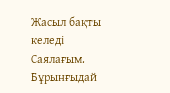Жасыл бақты келеді
Саялағым.
Бұрынғыдай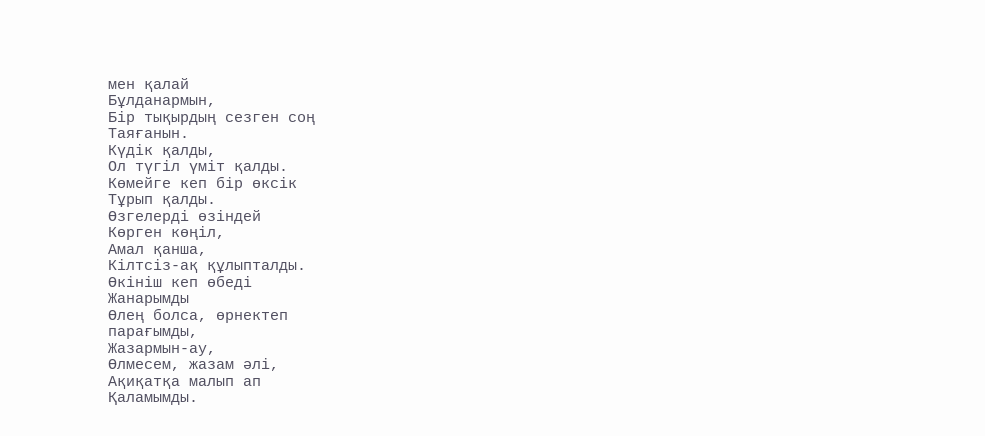мен қалай
Бұлданармын,
Бір тықырдың сезген соң
Таяғанын.
Күдік қалды,
Ол түгіл үміт қалды.
Көмейге кеп бір өксік
Тұрып қалды.
Өзгелерді өзіндей
Көрген көңіл,
Амал қанша,
Кілтсіз-ақ құлыпталды.
Өкініш кеп өбеді
Жанарымды
Өлең болса, өрнектеп
парағымды,
Жазармын-ау,
Өлмесем, жазам әлі,
Ақиқатқа малып ап
Қаламымды.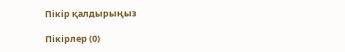Пікір қалдырыңыз

Пікірлер (0)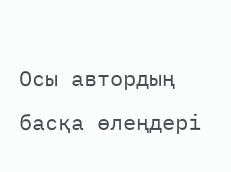Осы автордың басқа өлеңдері